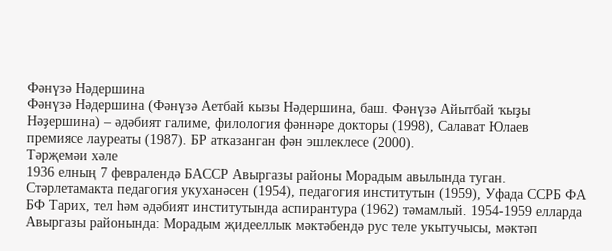Фәнүзә Нәдершина
Фәнүзә Нәдершина (Фәнүзә Аетбай кызы Нәдершина, баш. Фәнүзә Айытбай ҡыҙы Нәҙершина) – әдәбият галиме, филология фәннәре докторы (1998), Салават Юлаев премиясе лауреаты (1987). БР атказанган фән эшлеклесе (2000).
Тәрҗемәи хәле
1936 елның 7 февралендә БАССР Авыргазы районы Морадым авылында туган. Стәрлетамакта педагогия укуханәсен (1954), педагогия институтын (1959), Уфада ССРБ ФА БФ Тарих, тел һәм әдәбият институтында аспирантура (1962) тәмамлый. 1954-1959 елларда Авыргазы районында: Морадым җидееллык мәктәбендә рус теле укытучысы, мәктәп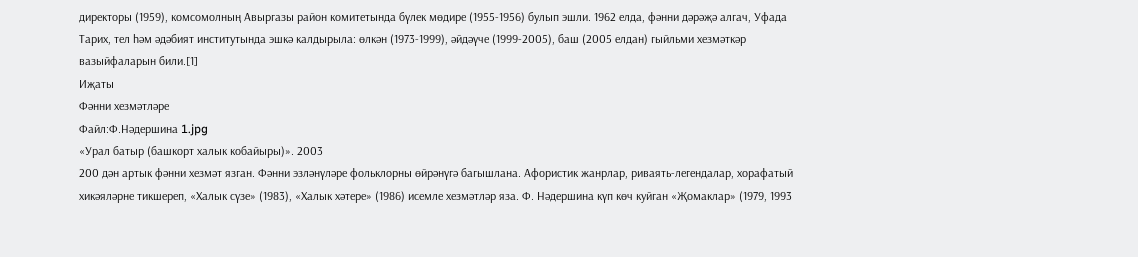директоры (1959), комсомолның Авыргазы район комитетында бүлек мөдире (1955-1956) булып эшли. 1962 елда, фәнни дәрәҗә алгач, Уфада Тарих, тел һәм әдәбият институтында эшкә калдырыла: өлкән (1973-1999), әйдәүче (1999-2005), баш (2005 елдан) гыйльми хезмәткәр вазыйфаларын били.[1]
Иҗаты
Фәнни хезмәтләре
Файл:Ф.Нәдершина 1.jpg
«Урал батыр (башкорт халык кобайыры)». 2003
200 дән артык фәнни хезмәт язган. Фәнни эзләнүләре фольклорны өйрәнүгә багышлана. Афористик жанрлар, риваять-легендалар, хорафатый хикәяләрне тикшереп, «Халык сүзе» (1983), «Халык хәтере» (1986) исемле хезмәтләр яза. Ф. Нәдершина күп көч куйган «Җомаклар» (1979, 1993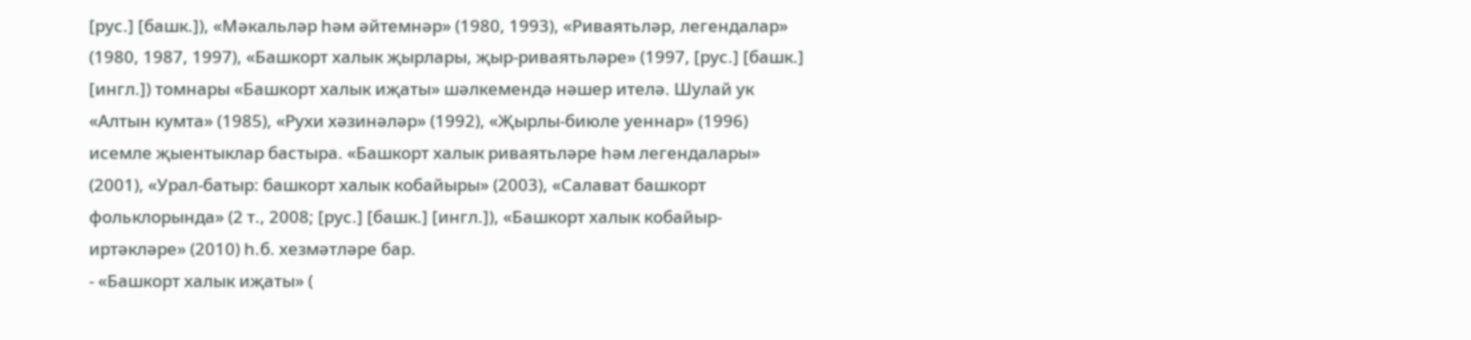[рус.] [башк.]), «Мәкальләр һәм әйтемнәр» (1980, 1993), «Риваятьләр, легендалар» (1980, 1987, 1997), «Башкорт халык җырлары, җыр-риваятьләре» (1997, [рус.] [башк.] [ингл.]) томнары «Башкорт халык иҗаты» шәлкемендә нәшер ителә. Шулай ук «Алтын кумта» (1985), «Рухи хәзинәләр» (1992), «Җырлы-биюле уеннар» (1996) исемле җыентыклар бастыра. «Башкорт халык риваятьләре һәм легендалары» (2001), «Урал-батыр: башкорт халык кобайыры» (2003), «Салават башкорт фольклорында» (2 т., 2008; [рус.] [башк.] [ингл.]), «Башкорт халык кобайыр-иртәкләре» (2010) һ.б. хезмәтләре бар.
- «Башкорт халык иҗаты» (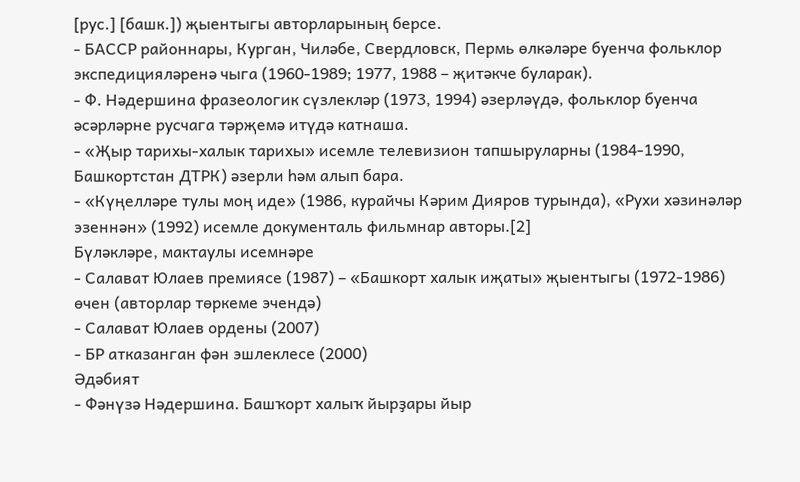[рус.] [башк.]) җыентыгы авторларының берсе.
- БАССР районнары, Курган, Чиләбе, Свердловск, Пермь өлкәләре буенча фольклор экспедицияләренә чыга (1960-1989; 1977, 1988 – җитәкче буларак).
- Ф. Нәдершина фразеологик сүзлекләр (1973, 1994) әзерләүдә, фольклор буенча әсәрләрне русчага тәрҗемә итүдә катнаша.
- «Җыр тарихы-халык тарихы» исемле телевизион тапшыруларны (1984-1990, Башкортстан ДТРК) әзерли һәм алып бара.
- «Күңелләре тулы моң иде» (1986, курайчы Кәрим Дияров турында), «Рухи хәзинәләр эзеннән» (1992) исемле документаль фильмнар авторы.[2]
Бүләкләре, мактаулы исемнәре
- Салават Юлаев премиясе (1987) – «Башкорт халык иҗаты» җыентыгы (1972-1986) өчен (авторлар төркеме эчендә)
- Салават Юлаев ордены (2007)
- БР атказанган фән эшлеклесе (2000)
Әдәбият
- Фәнүзә Нәдершина. Башҡорт халыҡ йырҙары йыр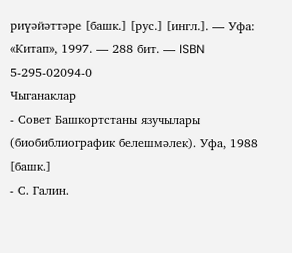риүәйәттәре [башк.] [рус.] [ингл.]. — Уфа: «Китап», 1997. — 288 бит. — ISBN 5-295-02094-0
Чыганаклар
- Совет Башкортстаны язучылары (биобиблиографик белешмәлек). Уфа, 1988 [башк.]
- С. Галин.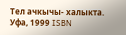Тел ачкычы- халыкта. Уфа, 1999 ISBN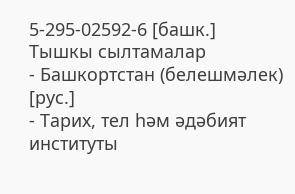5-295-02592-6 [башк.]
Тышкы сылтамалар
- Башкортстан (белешмәлек) [рус.]
- Тарих, тел һәм әдәбият институты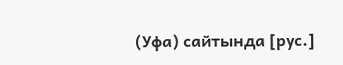(Уфа) сайтында [рус.]